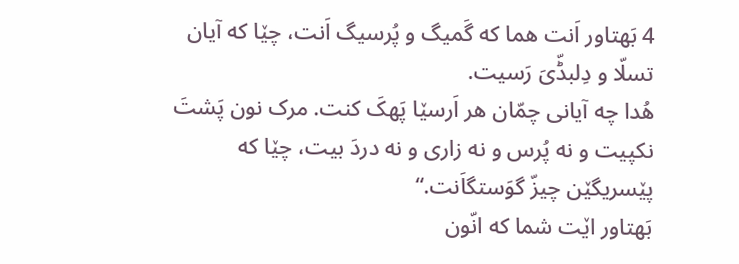4 بَهتاور اَنت هما که گَمیگ و پُرسیگ اَنت، چێا که آیان تسلّا و دِلبڈّیَ رَسیت.
هُدا چه آیانی چمّان هر اَرسێا پَهکَ کنت. مرک نون پَشتَ نکپیت و نه پُرس و نه زاری و نه دردَ بیت، چێا که پێسریگێن چیزّ گوَستگاَنت.“
بَهتاور اێت شما که انّون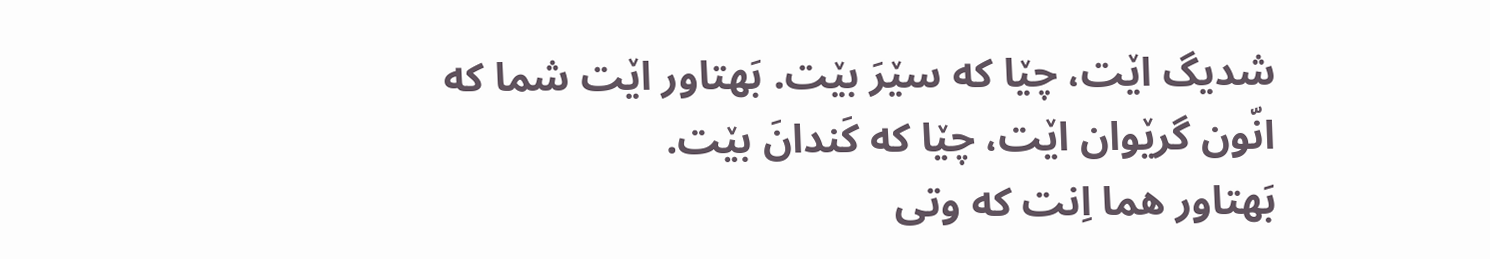شدیگ اێت، چێا که سێرَ بێت. بَهتاور اێت شما که انّون گرێوان اێت، چێا که کَندانَ بێت.
بَهتاور هما اِنت که وتی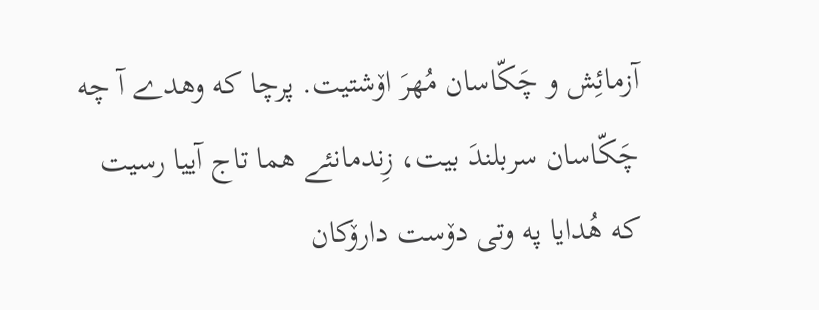آزمائِش و چَکّاسان مُهرَ اۆشتیت. پرچا که وهدے آ چه چَکّاسان سربلندَ بیت، زِندمانئے هما تاج آییا رسیت که هُدایا په وتی دۆست دارۆکان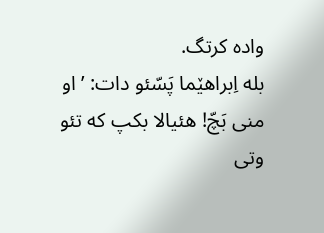واده کرتگ.
بله اِبراهێما پَسّئو دات: ’او منی بَچّ! هئیالا بکپ که تئو وتی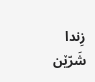زِندا شَرّێن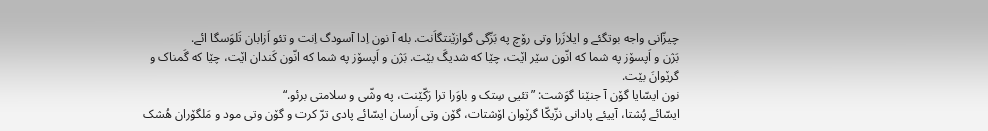چیزّانی واجه بوتگئے و ایلازَرا وتی رۆچ په بَزّگی گوازێنتگاَنت. بله آ نون اِدا آسودگ اِنت و تئو اَزابان تَلوَسگا ائے.
بَژن و اَپسۆز په شما که انّون سێر اێت، چێا که شدیگَ بێت. بَژن و اَپسۆز په شما که انّون کَندان اێت، چێا که گَمناک و گرێوانَ بێت.
نون ایسّایا گۆن آ جنێنا گوَشت: ”تئیی سِتک و باوَرا ترا رَکّێنت، په وشّی و سلامتی برئو.“
ایسّائے پُشتا، آییئے پادانی نزّیکّا گرێوان اۆشتات، گۆن وتی اَرسان ایسّائے پادی ترّ کرت و گۆن وتی مود و مَلگۆران هُشک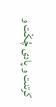کرتنت و پادی چُکّت و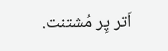اَتر پِر مُشتنت.